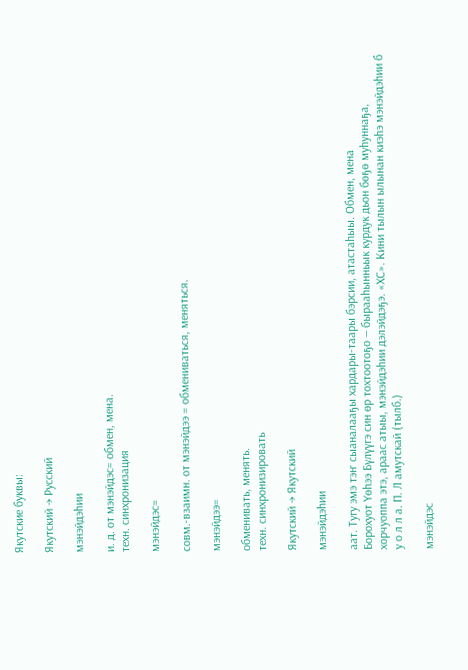Якутские буквы:

Якутский → Русский

мэнэйдэһии

и. д. от мэнэйдэс= обмен, мена.
техн. синхронизация

мэнэйдэс=

совм.-взаимн. от мэнэйдээ = обмениваться, меняться.

мэнэйдээ=

обменивать, менять.
техн. синхронизировать

Якутский → Якутский

мэнэйдэһии

аат. Тугу эмэ тэҥ сыаналааҕы хардары-таары бэрсии, атастаһыы. Обмен, мена
Борохуот Үөһээ Бүлүүгэ син өр тохтоотоҕо — бырааһынньык курдук дьон бөҕө муһуннаҕа, хорчуоппа этэ, араас атыы, мэнэйдэһии дэлэйдэҕэ. «ХС». Кини тылын ылынан киэһэ мэнэйдэһии б у о л л а. П. Л амутскай (тылб.)

мэнэйдэс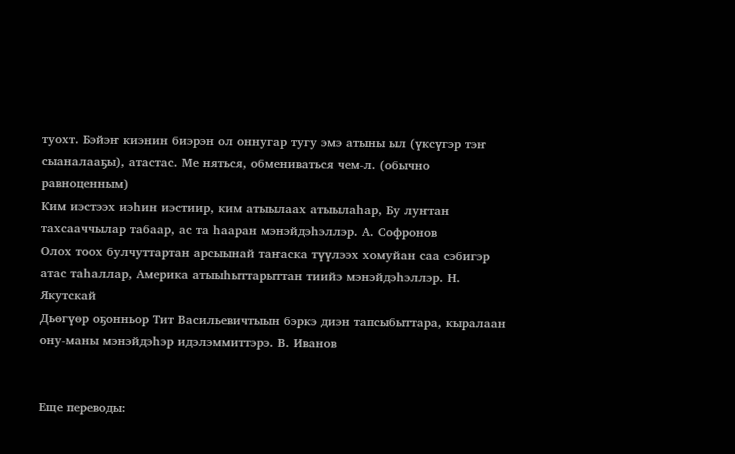туохт. Бэйэҥ киэнин биэрэн ол оннугар тугу эмэ атыны ыл (үксүгэр тэҥ сыаналааҕы), атастас. Ме няться, обмениваться чем-л. (обычно равноценным)
Ким иэстээх иэһин иэстиир, ким атыылаах атыылаһар, Бу луҥтан тахсааччылар табаар, ас та һааран мэнэйдэһэллэр. А. Софронов
Олох тоох булчуттартан арсыынай таҥаска түүлээх хомуйан саа сэбигэр атас таһаллар, Америка атыыһыттарыттан тиийэ мэнэйдэһэллэр. Н. Якутскай
Дьөгүөр оҕонньор Тит Васильевичтыын бэркэ диэн тапсыбыттара, кыралаан ону-маны мэнэйдэһэр идэлэммиттэрэ. В. Иванов


Еще переводы: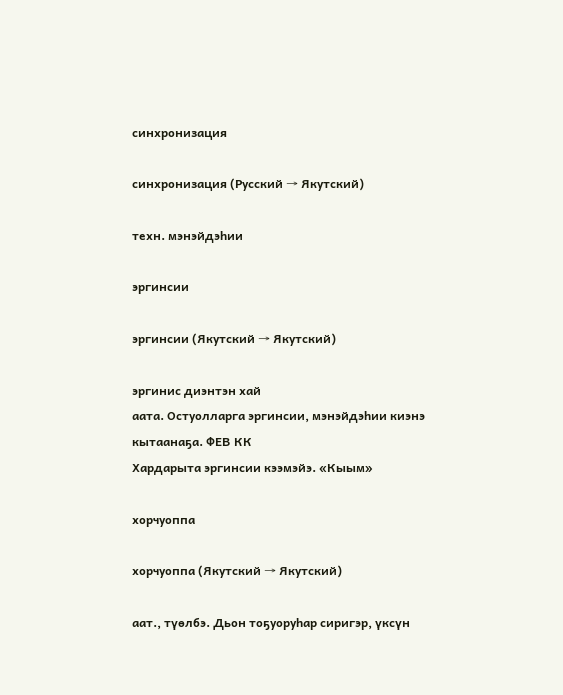синхронизация

синхронизация (Русский → Якутский)

техн. мэнэйдэһии

эргинсии

эргинсии (Якутский → Якутский)

эргинис диэнтэн хай
аата. Остуолларга эргинсии, мэнэйдэһии киэнэ кытаанаҕа. ФЕВ КК
Хардарыта эргинсии кээмэйэ. «Кыым»

хорчуоппа

хорчуоппа (Якутский → Якутский)

аат., түөлбэ. Дьон тоҕуоруһар сиригэр, үксүн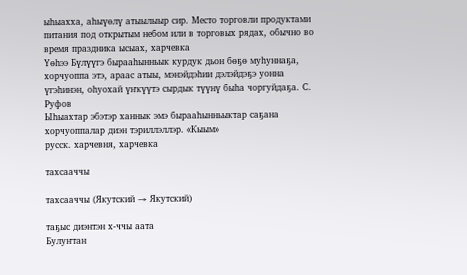ыһыахха, аһыүөлү атыылыыр сир. Место торговли продуктами питания под открытым небом или в торговых рядах, обычно во время праздника ысыах, харчевка
Үөһээ Бүлүүгэ бырааһынньык курдук дьон бөҕө муһуннаҕа, хорчуоппа этэ, араас атыы, мэнэйдэһии дэлэйдэҕэ уонна үгэһинэн, оһуохай үҥкүүтэ сырдык түүнү быһа чоргуйдаҕа. С. Руфов
Ыһыахтар эбэтэр ханнык эмэ бырааһынньыктар саҕана хорчуоппалар диэн тэриллэллэр. «Кыым»
русск. харчевня, харчевка

тахсааччы

тахсааччы (Якутский → Якутский)

таҕыс диэнтэн х-ччы аата
Булуҥтан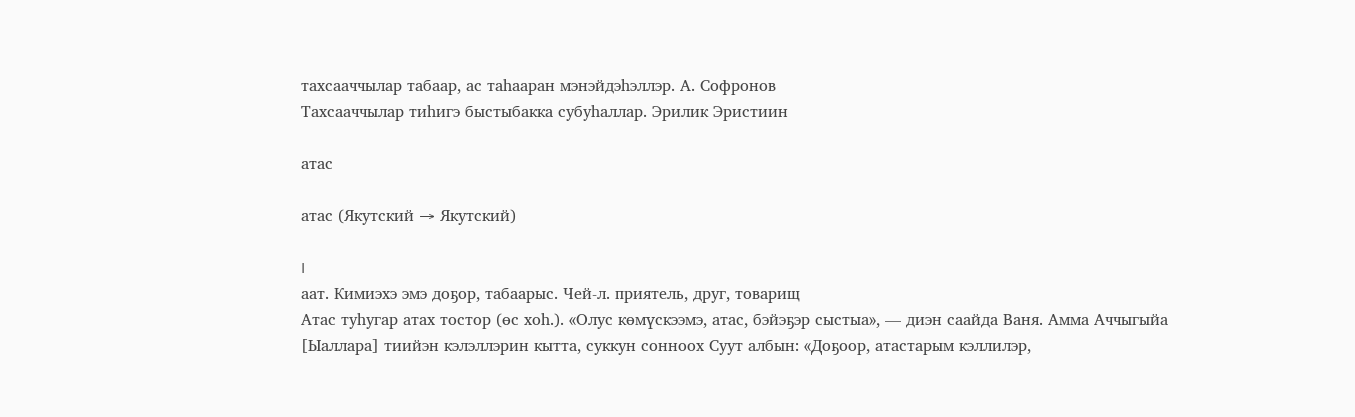тахсааччылар табаар, ас таһааран мэнэйдэһэллэр. А. Софронов
Тахсааччылар тиһигэ быстыбакка субуһаллар. Эрилик Эристиин

атас

атас (Якутский → Якутский)

I
аат. Кимиэхэ эмэ доҕор, табаарыс. Чей-л. приятель, друг, товарищ
Атас туһугар атах тостор (өс хоһ.). «Олус көмүскээмэ, атас, бэйэҕэр сыстыа», — диэн саайда Ваня. Амма Аччыгыйа
[Ыаллара] тиийэн кэлэллэрин кытта, суккун сонноох Суут албын: «Доҕоор, атастарым кэллилэр,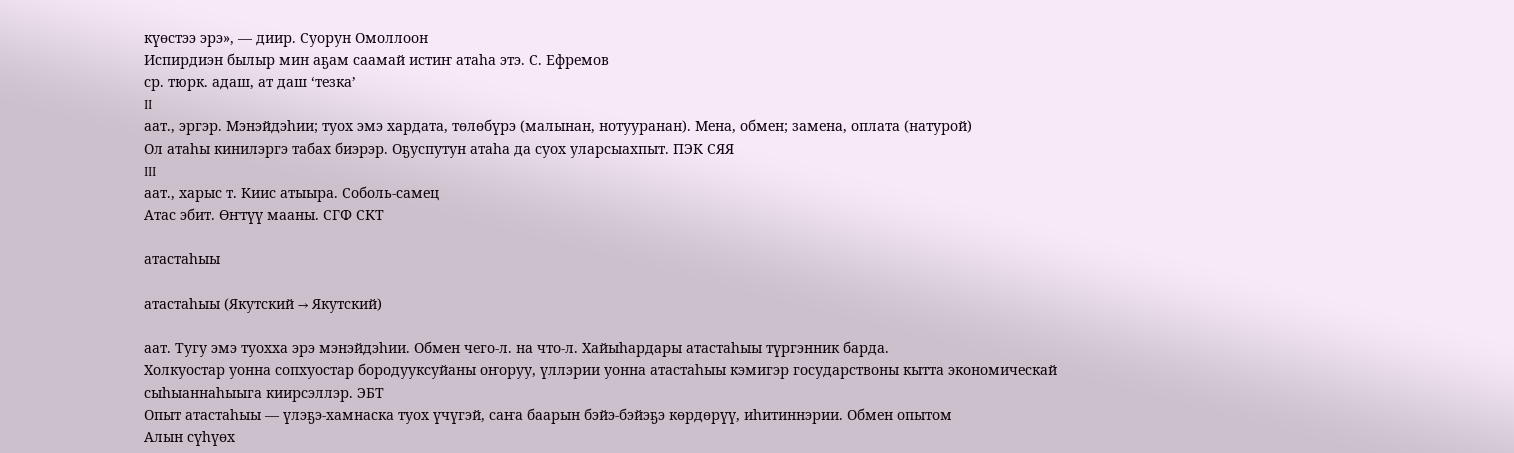күөстээ эрэ», — диир. Суорун Омоллоон
Испирдиэн былыр мин аҕам саамай истиҥ атаһа этэ. С. Ефремов
ср. тюрк. адаш, ат даш ‘тезка’
II
аат., эргэр. Мэнэйдэһии; туох эмэ хардата, төлөбүрэ (малынан, нотууранан). Мена, обмен; замена, оплата (натурой)
Ол атаһы кинилэргэ табах биэрэр. Оҕуспутун атаһа да суох уларсыахпыт. ПЭК СЯЯ
III
аат., харыс т. Киис атыыра. Соболь-самец
Атас эбит. Өҥтүү мааны. СГФ СКТ

атастаһыы

атастаһыы (Якутский → Якутский)

аат. Тугу эмэ туохха эрэ мэнэйдэһии. Обмен чего-л. на что-л. Хайыһардары атастаһыы түргэнник барда.
Холкуостар уонна сопхуостар бородууксуйаны оҥоруу, үллэрии уонна атастаһыы кэмигэр государствоны кытта экономическай сыһыаннаһыыга киирсэллэр. ЭБТ
Опыт атастаһыы — үлэҕэ-хамнаска туох үчүгэй, саҥа баарын бэйэ-бэйэҕэ көрдөрүү, иһитиннэрии. Обмен опытом
Алын сүһүөх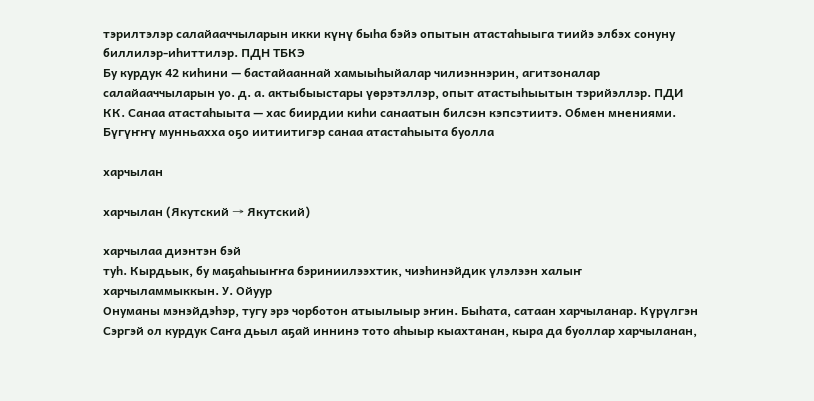тэрилтэлэр салайааччыларын икки күнү быһа бэйэ опытын атастаһыыга тиийэ элбэх сонуну биллилэр-иһиттилэр. ПДН ТБКЭ
Бу курдук 42 киһини — бастайааннай хамыыһыйалар чилиэннэрин, агитзоналар салайааччыларын уо. д. а. актыбыыстары үөрэтэллэр, опыт атастыһыытын тэрийэллэр. ПДИ КК. Санаа атастаһыыта — хас биирдии киһи санаатын билсэн кэпсэтиитэ. Обмен мнениями. Бүгүҥҥү мунньахха оҕо иитиитигэр санаа атастаһыыта буолла

харчылан

харчылан (Якутский → Якутский)

харчылаа диэнтэн бэй
туһ. Кырдьык, бу маҕаһыыҥҥа бэриниилээхтик, чиэһинэйдик үлэлээн халыҥ харчыламмыккын. У. Ойуур
Онуманы мэнэйдэһэр, тугу эрэ чорботон атыылыыр эҥин. Быһата, сатаан харчыланар. Күрүлгэн
Сэргэй ол курдук Саҥа дьыл аҕай иннинэ тото аһыыр кыахтанан, кыра да буоллар харчыланан,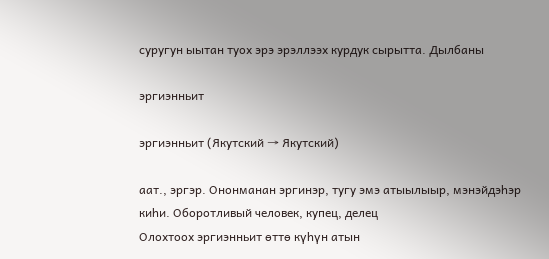суругун ыытан туох эрэ эрэллээх курдук сырытта. Дылбаны

эргиэнньит

эргиэнньит (Якутский → Якутский)

аат., эргэр. Ононманан эргинэр, тугу эмэ атыылыыр, мэнэйдэһэр киһи. Оборотливый человек, купец, делец
Олохтоох эргиэнньит өттө күһүн атын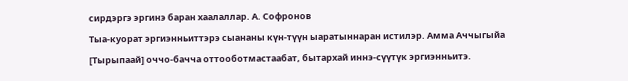сирдэргэ эргинэ баран хаалаллар. А. Софронов
Тыа-куорат эргиэнньиттэрэ сыананы күн-түүн ыаратыннаран истилэр. Амма Аччыгыйа
[Тырыпаай] оччо-бачча оттооботмастаабат, бытархай иннэ-сүүтүк эргиэнньитэ.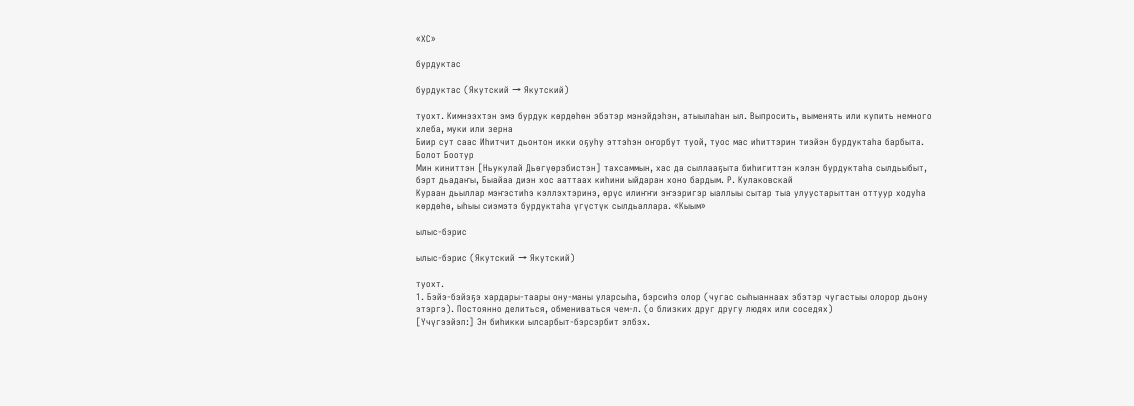«ХС»

бурдуктас

бурдуктас (Якутский → Якутский)

туохт. Кимнээхтэн эмэ бурдук көрдөһөн эбэтэр мэнэйдэһэн, атыылаһан ыл. Выпросить, выменять или купить немного хлеба, муки или зерна
Биир сут саас Иһитчит дьонтон икки оҕуһу эттэһэн оҥорбут туой, туос мас иһиттэрин тиэйэн бурдуктаһа барбыта. Болот Боотур
Мин киниттэн [Ньукулай Дьөгүөрэбистэн] тахсаммын, хас да сыллааҕыта биһигиттэн кэлэн бурдуктаһа сылдьыбыт, бэрт дьадаҥы, Быайаа диэн хос ааттаах киһини ыйдаран хоно бардым. Р. Кулаковскай
Кураан дьыллар мэҥэстиһэ кэллэхтэринэ, өрүс илиҥҥи эҥээригэр ыаллыы сытар тыа улуустарыттан оттуур ходуһа көрдөһө, ыһыы сиэмэтэ бурдуктаһа үгүстүк сылдьаллара. «Кыым»

ылыс-бэрис

ылыс-бэрис (Якутский → Якутский)

туохт.
1. Бэйэ-бэйэҕэ хардары-таары ону-маны уларсыһа, бэрсиһэ олор (чугас сыһыаннаах эбэтэр чугастыы олорор дьону этэргэ). Постоянно делиться, обмениваться чем-л. (о близких друг другу людях или соседях)
[Үчүгээйэп:] Эн биһикки ылсарбыт-бэрсэрбит элбэх.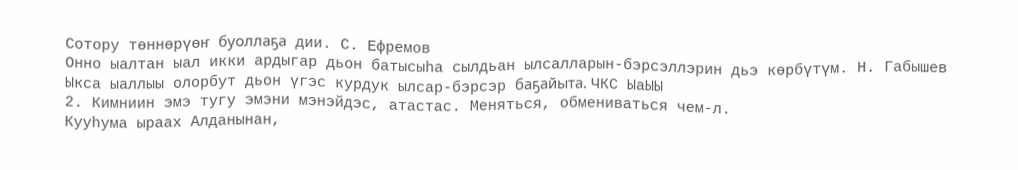Сотору төннөрүөҥ буоллаҕа дии. С. Ефремов
Онно ыалтан ыал икки ардыгар дьон батысыһа сылдьан ылсалларын-бэрсэллэрин дьэ көрбүтүм. Н. Габышев
Ыкса ыаллыы олорбут дьон үгэс курдук ылсар-бэрсэр баҕайыта. ЧКС ЫаЫЫ
2. Кимниин эмэ тугу эмэни мэнэйдэс, атастас. Меняться, обмениваться чем-л.
Кууһума ыраах Алданынан,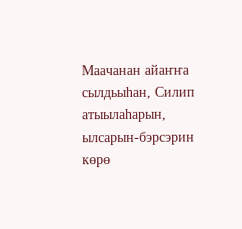Маачанан айаҥҥа сылдьыһан, Силип атыылаһарын, ылсарын-бэрсэрин көрө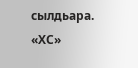сылдьара. «ХС»